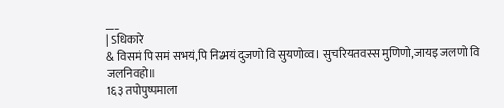___
| ऽधिकारे
& विसमं पि समं सभयं,पि निब्भयं दुजणो वि सुयणोव्व। सुचरियतवस्स मुणिणो,जायइ जलणो वि जलनिवहो॥
1६३ तपोपुष्पमाला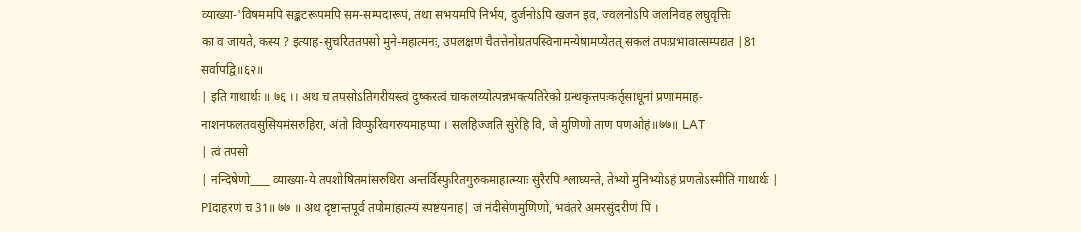व्याख्या-'विषममपि सङ्कटरूपमपि सम-सम्पदारूपं, तथा सभयमपि निर्भय, दुर्जनोऽपि खजन इव, ज्वलनोऽपि जलनिवह लघुवृत्तिः
का व जायते, कस्य ? इत्याह-सुचरिततपसो मुने-महात्मनः, उपलक्षणं चैतत्तेनोग्रतपस्विनामन्येषामप्येतत् सकलं तपःप्रभावात्सम्पद्यत |81 सर्वापद्वि॥६२॥
| इति गाथार्थः ॥ ७६ ।। अथ च तपसोऽतिगरीयस्त्वं दुष्करत्वं चाकलय्योत्पन्नभक्त्यतिरेको ग्रन्थकृत्तपःकर्तृसाधूनां प्रणाममाह- नाशनफलतवसुसियमंसरुहिरा, अंतो विप्फुरिवगरुयमाहप्पा । सलहिज्जति सुरेहि वि, जे मुणिणो ताण पणओहं॥७७॥ LAT
| त्वं तपसो
| नन्दिषेणो____ व्याख्या-ये तपशोषितमांसरुधिरा अन्तर्विस्फुरितगुरुकमाहात्म्याः सुरैरपि श्लाघ्यन्ते, तेभ्यो मुनिभ्योऽहं प्रणतोऽस्मीति गाथार्थः | PIदाहरणं च 31॥ ७७ ॥ अथ दृष्टान्तपूर्व तपोमाहात्म्यं स्पष्टयनाह| जं नंदीसेणमुणिणो, भवंतरे अमरसुंदरीणं पि ।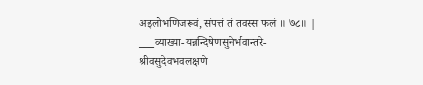अइलोभणिजरूवं, संपत्तं तं तवस्स फलं ॥ ७८॥ | ___व्याख्या-यन्नन्दिषेणसुनेर्भवान्तरे-श्रीवसुदेवभवलक्षणे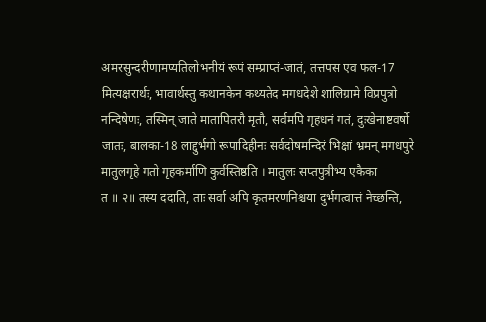अमरसुन्दरीणामप्यतिलोभनीयं रूपं सम्प्राप्तं-जातं, तत्तपस एव फल-17
मित्यक्षरार्थः, भावार्थस्तु कथानकेन कथ्यतेद मगधदेशे शालिग्रामे विप्रपुत्रो नन्दिषेणः, तस्मिन् जाते मातापितरौ मृतौ, सर्वमपि गृहधनं गतं, दुःखेनाष्टवर्षो जातः, बालका-18 लाद्दुर्भगो रूपादिहीनः सर्वदोषमन्दिरं भिक्षां भ्रमन् मगधपुरे मातुलगृहे गतो गृहकर्माणि कुर्वस्तिष्ठति । मातुलः सप्तपुत्रीभ्य एकैका
त ॥ २॥ तस्य ददाति, ताः सर्वा अपि कृतमरणनिश्चया दुर्भगत्वात्तं नेच्छन्ति,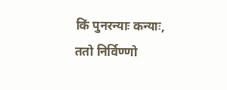किं पुनरन्याः कन्याः, ततो निर्विण्णो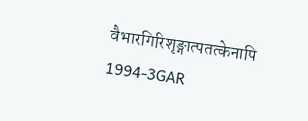वैभारगिरिशृङ्गात्पतत्केनापि
1994-3GAR